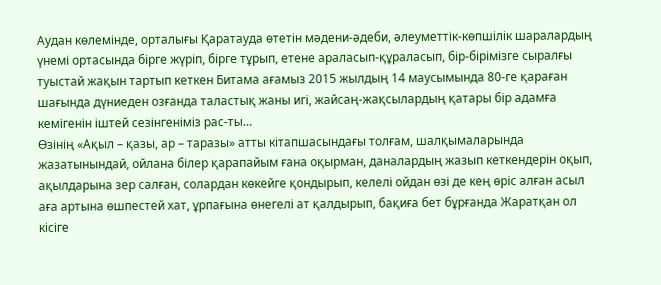Аудан көлемінде, орталығы Қаратауда өтетін мәдени-әдеби, әлеуметтік-көпшілік шаралардың үнемі ортасында бірге жүріп, бірге тұрып, етене араласып-құраласып, бір-бірімізге сыралғы туыстай жақын тартып кеткен Битама ағамыз 2015 жылдың 14 маусымында 80-ге қараған шағында дүниеден озғанда таластық жаны игі, жайсаң-жақсылардың қатары бір адамға кемігенін іштей сезінгеніміз рас-ты…
Өзінің «Ақыл – қазы, ар – таразы» атты кітапшасындағы толғам, шалқымаларында жазатынындай, ойлана білер қарапайым ғана оқырман, даналардың жазып кеткендерін оқып, ақылдарына зер салған, солардан көкейге қондырып, келелі ойдан өзі де кең өріс алған асыл аға артына өшпестей хат, ұрпағына өнегелі ат қалдырып, бақиға бет бұрғанда Жаратқан ол кісіге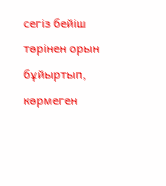сегіз бейіш төрінен орын бұйыртып, көрмеген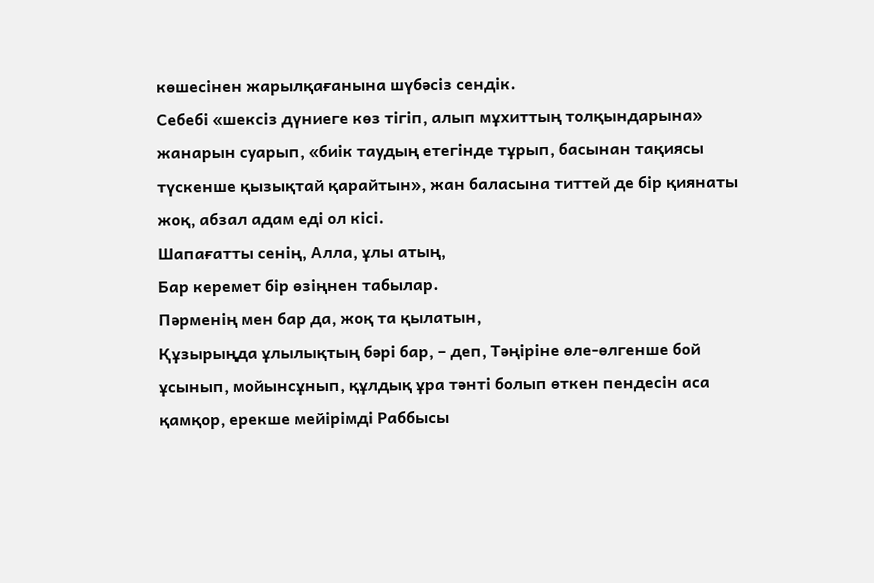көшесінен жарылқағанына шүбәсіз сендік.
Себебі «шексіз дүниеге көз тігіп, алып мұхиттың толқындарына» жанарын суарып, «биік таудың етегінде тұрып, басынан тақиясы түскенше қызықтай қарайтын», жан баласына титтей де бір қиянаты жоқ, абзал адам еді ол кісі.
Шапағатты сенің, Алла, ұлы атың,
Бар керемет бір өзіңнен табылар.
Пәрменің мен бар да, жоқ та қылатын,
Құзырыңда ұлылықтың бәрі бар, – деп, Тәңіріне өле-өлгенше бой ұсынып, мойынсұнып, құлдық ұра тәнті болып өткен пендесін аса қамқор, ерекше мейірімді Раббысы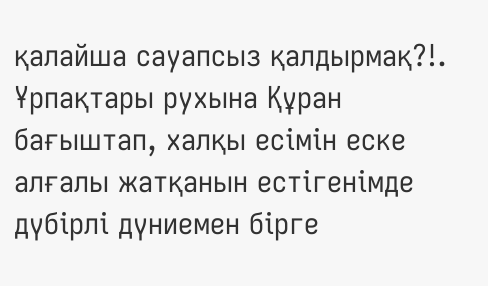қалайша сауапсыз қалдырмақ?!.
Ұрпақтары рухына Құран бағыштап, халқы есімін еске алғалы жатқанын естігенімде дүбірлі дүниемен бірге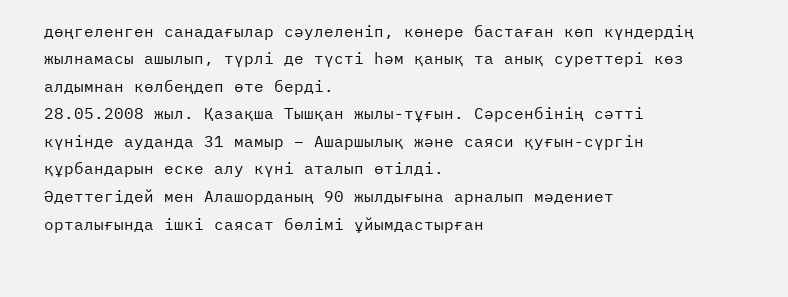дөңгеленген санадағылар сәулеленіп, көнере бастаған көп күндердің жылнамасы ашылып, түрлі де түсті һәм қанық та анық суреттері көз алдымнан көлбеңдеп өте берді.
28.05.2008 жыл. Қазақша Тышқан жылы-тұғын. Сәрсенбінің сәтті күнінде ауданда 31 мамыр – Ашаршылық және саяси қуғын-сүргін құрбандарын еске алу күні аталып өтілді.
Әдеттегідей мен Алашорданың 90 жылдығына арналып мәдениет орталығында ішкі саясат бөлімі ұйымдастырған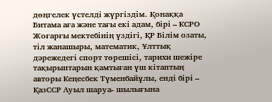дөңгелек үстелді жүргіздім. Қонаққа Битама аға және тағы екі адам, бірі – КСРО Жоғарғы мектебінің үздігі, ҚР Білім озаты, тіл жанашыры, математик, Ұлттық дәрежедегі спорт төрешісі, тарихи шежіре тақырыптарын қамтыған үш кітаптың авторы Кеңесбек Түменбайұлы, енді бірі – ҚазССР Ауыл шаруа- шылығына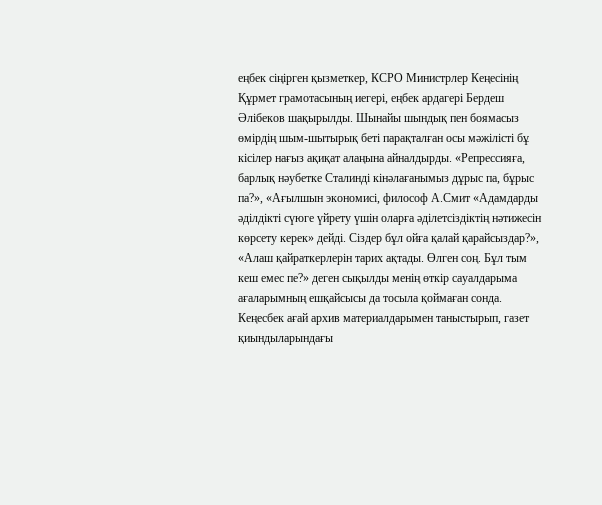еңбек сіңірген қызметкер, КСРО Министрлер Кеңесінің Құрмет грамотасының иегері, еңбек ардагері Бердеш Әлібеков шақырылды. Шынайы шындық пен боямасыз өмірдің шым-шытырық беті парақталған осы мәжілісті бұ кісілер нағыз ақиқат алаңына айналдырды. «Репрессияға, барлық нәубетке Сталинді кінәлағанымыз дұрыс па, бұрыс па?», «Ағылшын экономисі, философ А.Смит «Адамдарды әділдікті сүюге үйрету үшін оларға әділетсіздіктің нәтижесін көрсету керек» дейді. Сіздер бұл ойға қалай қарайсыздар?», «Алаш қайраткерлерін тарих ақтады. Өлген соң. Бұл тым кеш емес пе?» деген сықылды менің өткір сауалдарыма ағаларымның ешқайсысы да тосыла қоймаған сонда. Кеңесбек ағай архив материалдарымен таныстырып, газет қиындыларындағы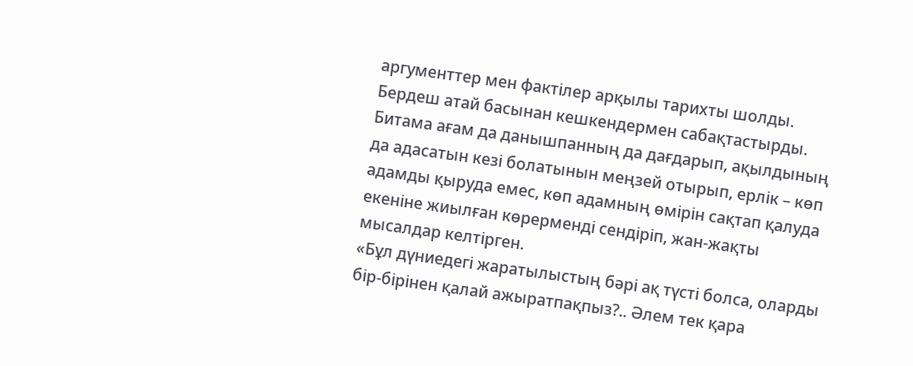аргументтер мен фактілер арқылы тарихты шолды. Бердеш атай басынан кешкендермен сабақтастырды. Битама ағам да данышпанның да дағдарып, ақылдының да адасатын кезі болатынын меңзей отырып, ерлік – көп адамды қыруда емес, көп адамның өмірін сақтап қалуда екеніне жиылған көрерменді сендіріп, жан-жақты мысалдар келтірген.
«Бұл дүниедегі жаратылыстың бәрі ақ түсті болса, оларды бір-бірінен қалай ажыратпақпыз?.. Әлем тек қара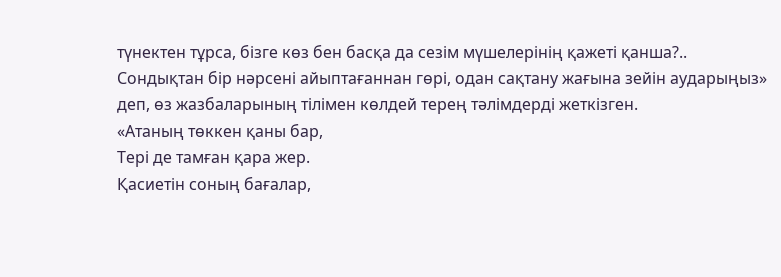түнектен тұрса, бізге көз бен басқа да сезім мүшелерінің қажеті қанша?.. Сондықтан бір нәрсені айыптағаннан гөрі, одан сақтану жағына зейін аударыңыз» деп, өз жазбаларының тілімен көлдей терең тәлімдерді жеткізген.
«Атаның төккен қаны бар,
Тері де тамған қара жер.
Қасиетін соның бағалар,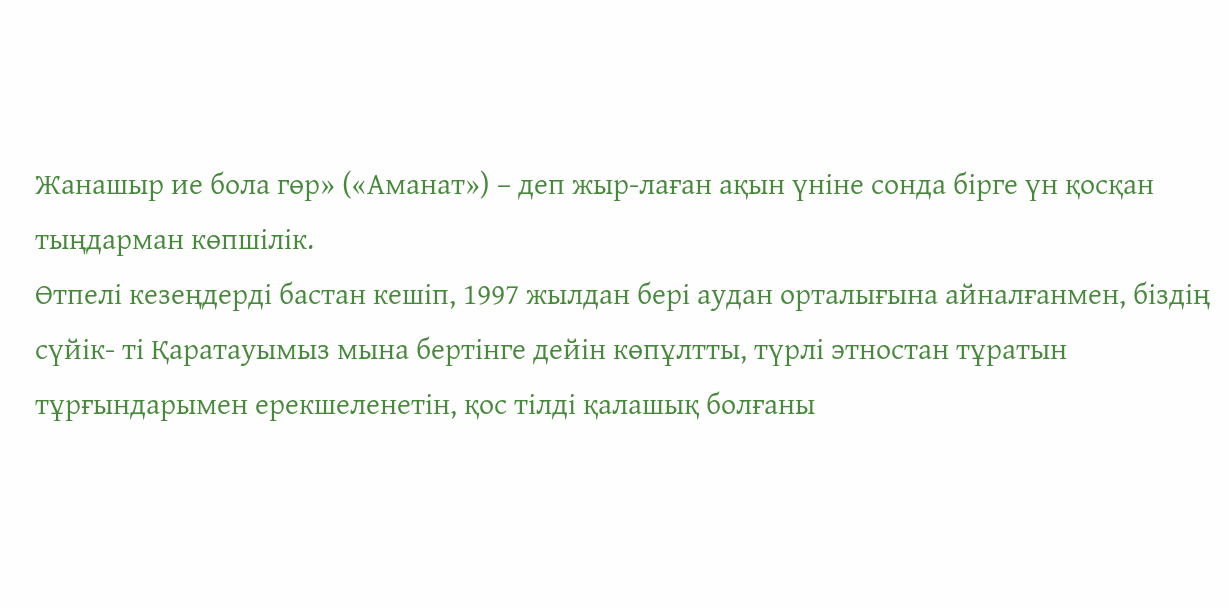Жанашыр ие бола гөр» («Аманат») – деп жыр-лаған ақын үніне сонда бірге үн қосқан тыңдарман көпшілік.
Өтпелі кезеңдерді бастан кешіп, 1997 жылдан бері аудан орталығына айналғанмен, біздің сүйік- ті Қаратауымыз мына бертінге дейін көпұлтты, түрлі этностан тұратын тұрғындарымен ерекшеленетін, қос тілді қалашық болғаны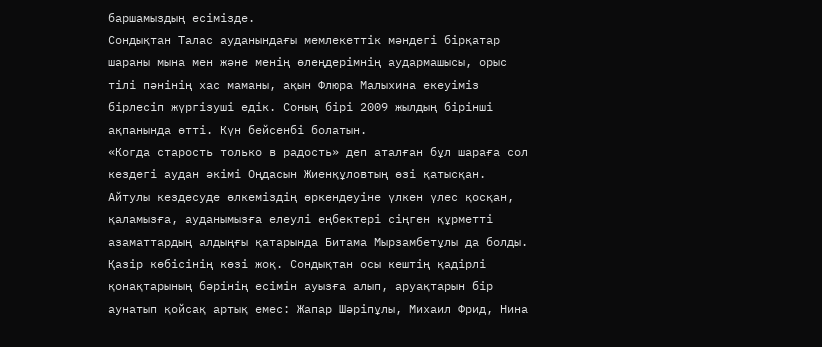баршамыздың есімізде.
Сондықтан Талас ауданындағы мемлекеттік мәндегі бірқатар шараны мына мен және менің өлеңдерімнің аудармашысы, орыс тілі пәнінің хас маманы, ақын Флюра Малыхина екеуіміз бірлесіп жүргізуші едік. Соның бірі 2009 жылдың бірінші ақпанында өтті. Күн бейсенбі болатын.
«Когда старость только в радость» деп аталған бұл шараға сол кездегі аудан әкімі Оңдасын Жиенқұловтың өзі қатысқан. Айтулы кездесуде өлкеміздің өркендеуіне үлкен үлес қосқан, қаламызға, ауданымызға елеулі еңбектері сіңген құрметті азаматтардың алдыңғы қатарында Битама Мырзамбетұлы да болды. Қазір көбісінің көзі жоқ. Сондықтан осы кештің қадірлі қонақтарының бәрінің есімін ауызға алып, аруақтарын бір аунатып қойсақ артық емес: Жапар Шәріпұлы, Михаил Фрид, Нина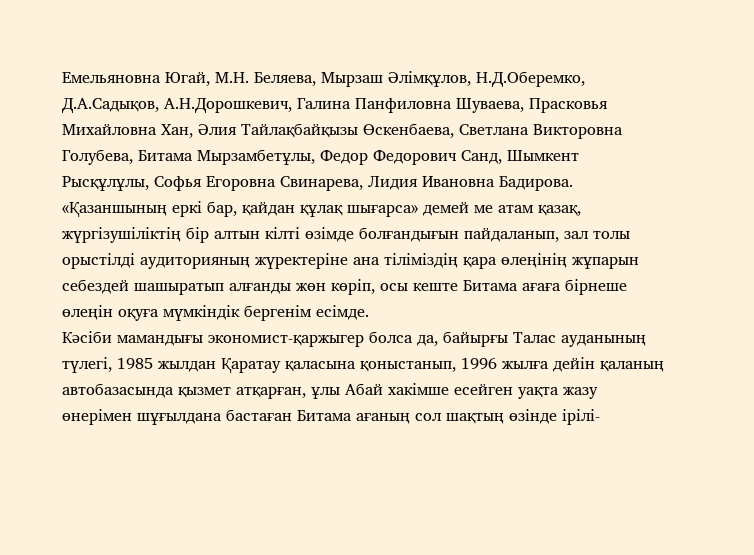Емельяновна Югай, М.Н. Беляева, Мырзаш Әлімқұлов, Н.Д.Оберемко, Д.А.Садықов, А.Н.Дорошкевич, Галина Панфиловна Шуваева, Прасковья Михайловна Хан, Әлия Тайлақбайқызы Өскенбаева, Светлана Викторовна Голубева, Битама Мырзамбетұлы, Федор Федорович Санд, Шымкент Рысқұлұлы, Софья Егоровна Свинарева, Лидия Ивановна Бадирова.
«Қазаншының еркі бар, қайдан құлақ шығарса» демей ме атам қазақ, жүргізушіліктің бір алтын кілті өзімде болғандығын пайдаланып, зал толы орыстілді аудиторияның жүректеріне ана тіліміздің қара өлеңінің жұпарын себездей шашыратып алғанды жөн көріп, осы кеште Битама ағаға бірнеше өлеңін оқуға мүмкіндік бергенім есімде.
Кәсіби мамандығы экономист-қаржыгер болса да, байырғы Талас ауданының түлегі, 1985 жылдан Қаратау қаласына қоныстанып, 1996 жылға дейін қаланың автобазасында қызмет атқарған, ұлы Абай хакімше есейген уақта жазу өнерімен шұғылдана бастаған Битама ағаның сол шақтың өзінде ірілі-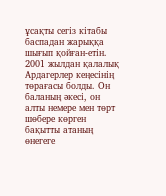ұсақты сегіз кітабы баспадан жарыққа шығып қойған-етін. 2001 жылдан қалалық Ардагерлер кеңесінің төрағасы болды. Он баланың әкесі, он алты немере мен төрт шөбере көрген бақытты атаның өнегеге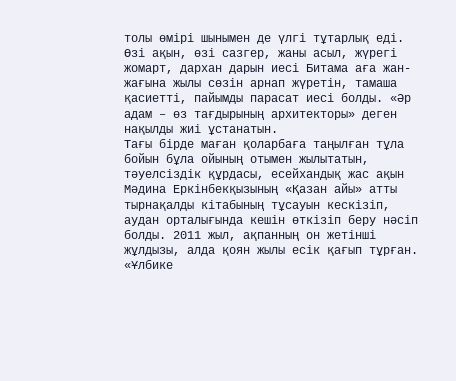толы өмірі шынымен де үлгі тұтарлық еді.
Өзі ақын, өзі сазгер, жаны асыл, жүрегі жомарт, дархан дарын иесі Битама аға жан-жағына жылы сөзін арнап жүретін, тамаша қасиетті, пайымды парасат иесі болды. «Әр адам – өз тағдырының архитекторы» деген нақылды жиі ұстанатын.
Тағы бірде маған қоларбаға таңылған тұла бойын бұла ойының отымен жылытатын, тәуелсіздік құрдасы, есейхандық жас ақын Мәдина Еркінбекқызының «Қазан айы» атты тырнақалды кітабының тұсауын кескізіп, аудан орталығында кешін өткізіп беру нәсіп болды. 2011 жыл, ақпанның он жетінші жұлдызы, алда қоян жылы есік қағып тұрған. «Ұлбике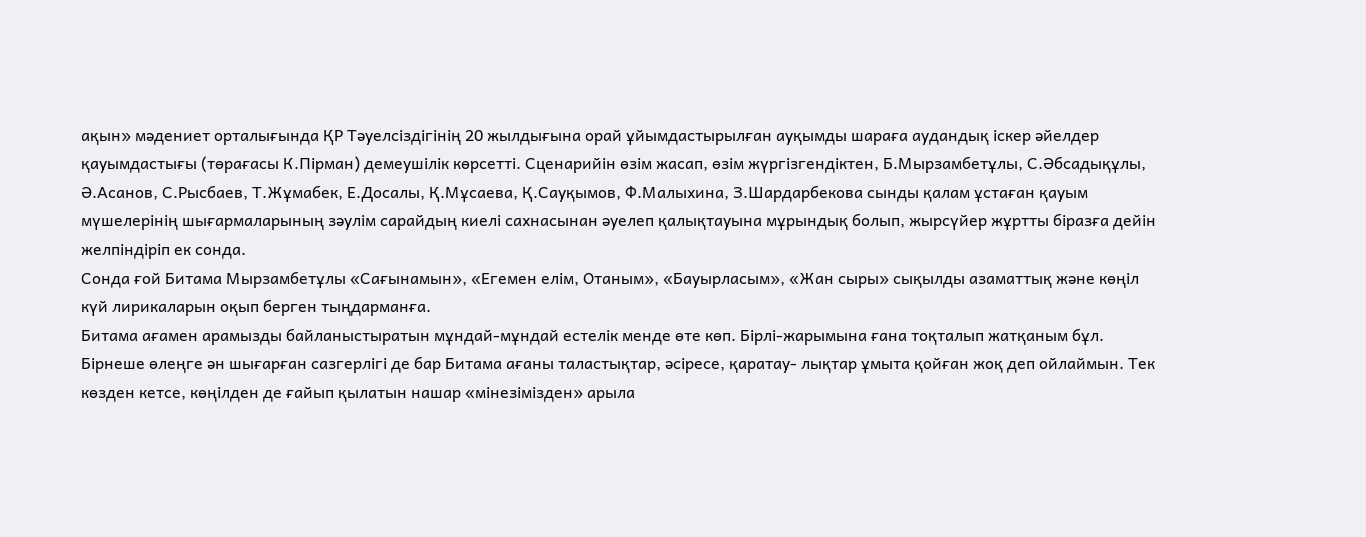ақын» мәдениет орталығында ҚР Тәуелсіздігінің 20 жылдығына орай ұйымдастырылған ауқымды шараға аудандық іскер әйелдер қауымдастығы (төрағасы К.Пірман) демеушілік көрсетті. Сценарийін өзім жасап, өзім жүргізгендіктен, Б.Мырзамбетұлы, С.Әбсадықұлы, Ә.Асанов, С.Рысбаев, Т.Жұмабек, Е.Досалы, Қ.Мұсаева, Қ.Сауқымов, Ф.Малыхина, З.Шардарбекова сынды қалам ұстаған қауым мүшелерінің шығармаларының зәулім сарайдың киелі сахнасынан әуелеп қалықтауына мұрындық болып, жырсүйер жұртты біразға дейін желпіндіріп ек сонда.
Сонда ғой Битама Мырзамбетұлы «Сағынамын», «Егемен елім, Отаным», «Бауырласым», «Жан сыры» сықылды азаматтық және көңіл күй лирикаларын оқып берген тыңдарманға.
Битама ағамен арамызды байланыстыратын мұндай-мұндай естелік менде өте көп. Бірлі-жарымына ғана тоқталып жатқаным бұл.
Бірнеше өлеңге ән шығарған сазгерлігі де бар Битама ағаны таластықтар, әсіресе, қаратау- лықтар ұмыта қойған жоқ деп ойлаймын. Тек көзден кетсе, көңілден де ғайып қылатын нашар «мінезімізден» арыла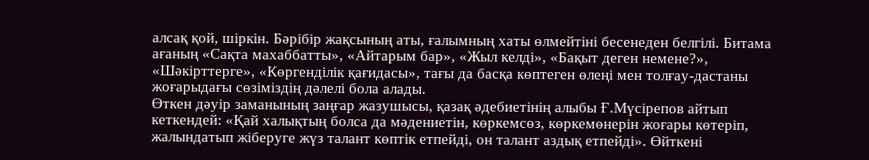алсақ қой, шіркін. Бәрібір жақсының аты, ғалымның хаты өлмейтіні бесенеден белгілі. Битама ағаның «Сақта махаббатты», «Айтарым бар», «Жыл келді», «Бақыт деген немене?», «Шәкірттерге», «Көргенділік қағидасы», тағы да басқа көптеген өлеңі мен толғау-дастаны жоғарыдағы сөзіміздің дәлелі бола алады.
Өткен дәуір заманының заңғар жазушысы, қазақ әдебиетінің алыбы Ғ.Мүсірепов айтып кеткендей: «Қай халықтың болса да мәдениетін, көркемсөз, көркемөнерін жоғары көтеріп, жалындатып жіберуге жүз талант көптік етпейді, он талант аздық етпейді». Өйткені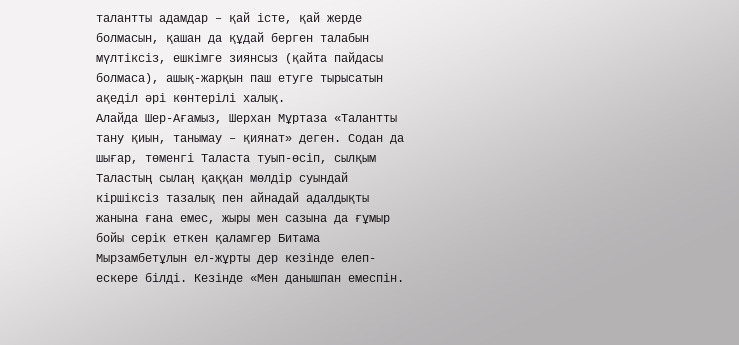талантты адамдар – қай істе, қай жерде болмасын, қашан да құдай берген талабын мүлтіксіз, ешкімге зиянсыз (қайта пайдасы болмаса), ашық-жарқын паш етуге тырысатын ақеділ әрі көнтерілі халық.
Алайда Шер-Ағамыз, Шерхан Мұртаза «Талантты тану қиын, танымау – қиянат» деген. Содан да шығар, төменгі Таласта туып-өсіп, сылқым Таластың сылаң қаққан мөлдір суындай кіршіксіз тазалық пен айнадай адалдықты жанына ғана емес, жыры мен сазына да ғұмыр бойы серік еткен қаламгер Битама Мырзамбетұлын ел-жұрты дер кезінде елеп-ескере білді. Кезінде «Мен данышпан емеспін.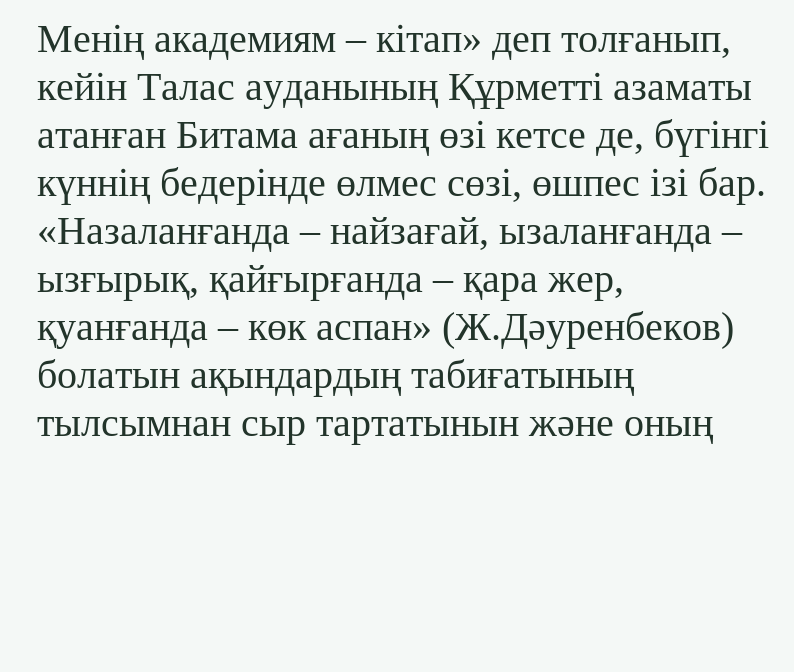Менің академиям – кітап» деп толғанып, кейін Талас ауданының Құрметті азаматы атанған Битама ағаның өзі кетсе де, бүгінгі күннің бедерінде өлмес сөзі, өшпес ізі бар.
«Назаланғанда – найзағай, ызаланғанда – ызғырық, қайғырғанда – қара жер, қуанғанда – көк аспан» (Ж.Дәуренбеков) болатын ақындардың табиғатының тылсымнан сыр тартатынын және оның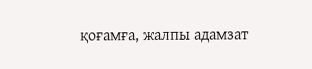қоғамға, жалпы адамзат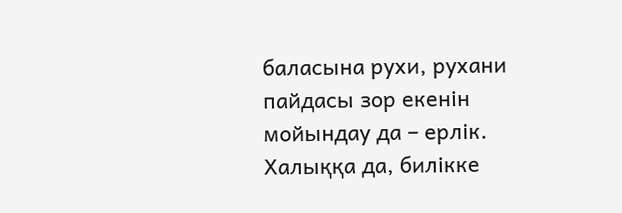баласына рухи, рухани пайдасы зор екенін мойындау да – ерлік. Халыққа да, билікке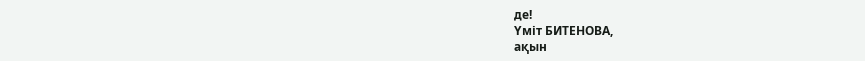де!
Үміт БИТЕНОВА,
ақын